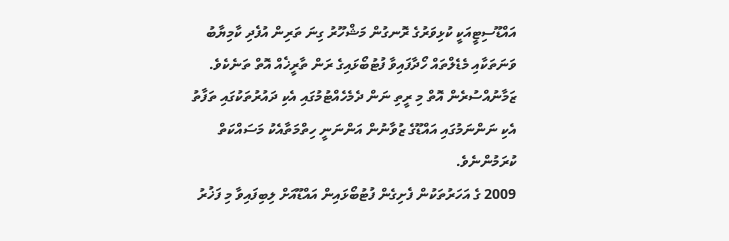އައްޑޫސިޓީއަކީ ކުޅިވަރުގެ ރޮނގުން މަޝްހޫރު ގިނަ ތަރިން އުފެދި ކާމިޔާބު ވަނަތަކާއި މެޑެލްތައް ހޯދާފައިވާ ފުޓުބޯޅައިގެ ރަން ތާރީޚެއް އޮތް ތަނެކެވެ. ޒަމާނުއްސުރެން އޮތް މި ރީތި ނަން ދެމެހެއްޓުމުގައި އެކި ދައުރުތަކުގައި ތަފާތު އެކި ނަންނަމުގައި އައްޑޫގެ ޒުވާނުން އަންނަނީ ހިތްމަތާއެކު މަސައްކަތް ކުރަމުންނެވެ.
2009 ގެ އަހަރުތަކުން ފެށިގެން ފުޓުބޯޅައިން އައްޑޫއަށް ލިބިފައިވާ މި ފަޚުރު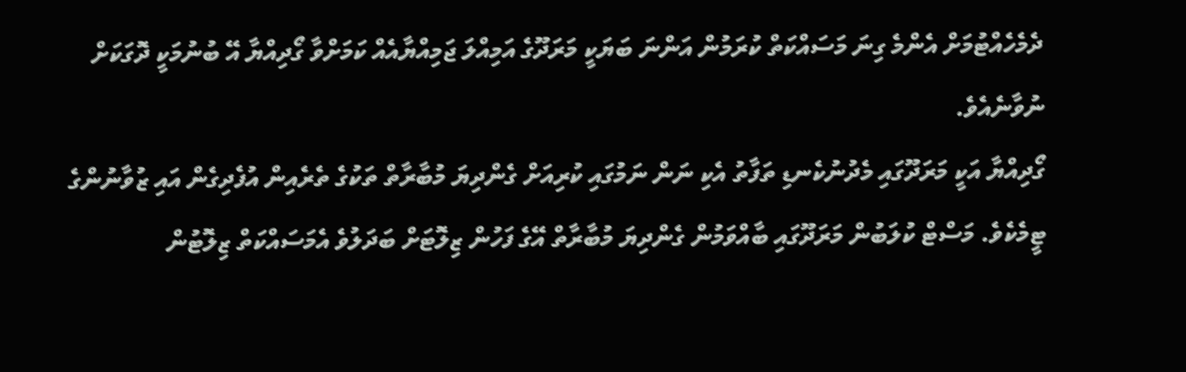ދެމެހެއްޓުމަށް އެންމެ ގިނަ މަސައްކަތް ކުރަމުން އަންނަ ބަޔަކީ މަރަދޫގެ އަމިއްލަ ޖަމިއްޔާއެއް ކަމަށްވާ ގޯދިއްޔާ އޭ ބުނުމަކީ ދޮގަކަށް ނުވާނެއެވެ.
ގޯދިއްޔާ އަކީ މަރަދޫގައި މެދުނުކެނޑި ތަފާތު އެކި ނަން ނަމުގައި ކުރިއަށް ގެންދިޔަ މުބާރާތް ތަކުގެ ތެރެއިން އުފެދިގެން އައި ޒުވާނުންގެ ޓީމެކެވެ. މަސްޓް ކުލަބުން މަރަދޫގައި ބާއްވަމުން ގެންދިޔަ މުބާރާތް އޭގެ ފަހުން ޒިލޮޓަށް ބަދަލުވެ އެމަސައްކަތް ޒިލޮޓުން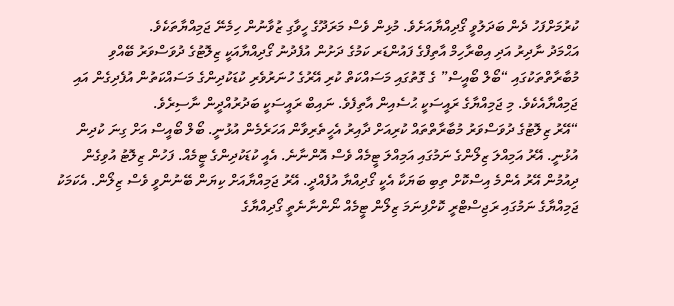ކުރުމަށްފަހު ދެން ބަދަލުވީ ގޯދިއްޔާއަށެވެ. މުޅިން ވެސް މަރަދޫގެ ހީވާގި ޒުވާނުން ހިމެނޭ ޖަމިއްޔާތަކެވެ.
އަޙްމަދު ނާދިރު އަދި އިބްރާހިމް އާތިފްގެ ފައުންޑަރ ކަމުގެ ދަށުން އުފެދުނު ގޯދިއްޔާއަކީ ޒިލޮޓުގެ ދުވަސްވަރު ބޭއްވި މުބާރާތްތަކުގައި “ބޯލް ބޯއީސް” ގެ ގޮތުގައި މަސައްކަތް ކުރި އޭރުގެ ހުނަރުވެރި ކުޑަކުދިންގެ މަސައްކަތުން އުފެދިގެން އައި ޖަމިއްޔާއެކެވެ. މި ޖަމިއްޔާގެ ރައީސަކީ ޙުސެއިން އާތިފެވެ. ނައިބް ރައީސަކީ ބަދުރުއްދީން ނާސިރެވެ.
“އޭރު ޒިލޮޓުގެ ދުވަސްވަރު މުބާރާތްތައް ކުރިއަށް ދާއިރު އެހީތެރިވާން އަހަރެމެން އުޅުނީ. ބޯލް ބޯއީސް އަށް ގިނަ ކުދިން އުޅުނީ. އޭރު އަމިއްލަ ޒިލޯންގެ ނަމުގައި އަމިއްލަ ޓީމެއް ވެސް އޮންނާނެ. އެއީ ކުޑަކުދިންގެ ޓީމެއް. ފަހުން ޒިލޮޓު އުވިގެން ދިއުމުން އޭރު އެންމެ އިސްކޮށް ތިބި ބަޔަކާ އެކީ ގޯދިއްޔާ އުފެއްދީ. އޭރު ޖަމިއްޔާއަށް ކިޔަން ބޭނުންވީ ވެސް ޒިލޯން. އެކަމަކު ޖަމިއްޔާގެ ނަމުގައި ރަޖިސްޓްރީ ކޮށްފިނަމަ ޒިލޯން ޓީމެއް ނޯންނާނެތީ ގޯދިއްޔާގެ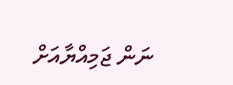ނަން ޖަމިއްޔާއަށް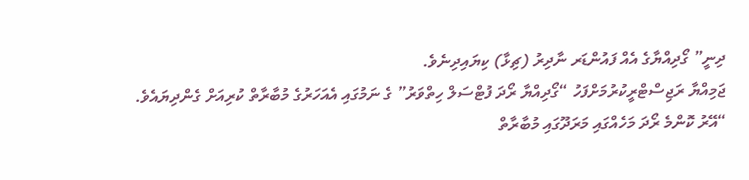ދިނީ” ގޯދިއްޔާގެ އެއް ފައުންޑަރ ނާދިރު (ޗިޅާ) ކިޔައިދިނެވެ.
ޖަމިއްޔާ ރަޖިސްޓްރީކުރުމަށްފަހު “ގޯދިއްޔާ ރޯދަ ފުޓްސަލް ހިތްވަރު” ގެ ނަމުގައި އެއަހަރުގެ މުބާރާތް ކުރިއަށް ގެންދިޔައެވެ.
“އޭރު ކޮންމެ ރޯދަ މަހެއްގައި މަރަދޫގައި މުބާރާތް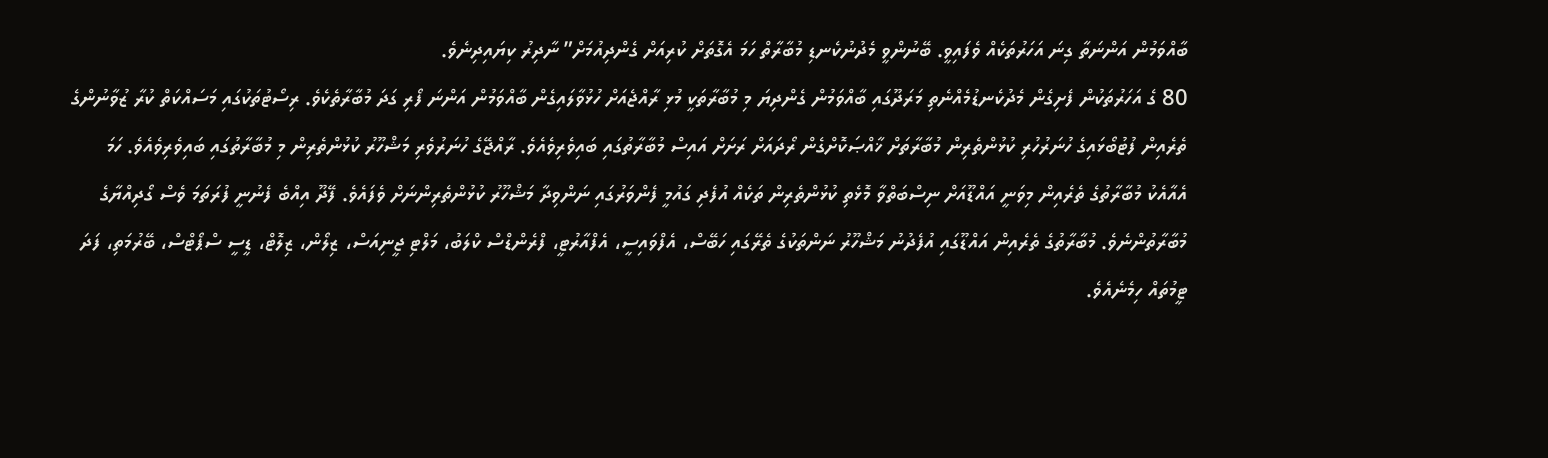ބާއްވަމުން އަންނަތާ ގިނަ އަހަރުތަކެއް ވެފައިވީ. ބޭނުންވީ މެދުނުކެނޑި މުބާރާތް ހަމަ އެގޮތަށް ކުރިއަށް ގެންދިއުމަށް” ނާދިރު ކިޔައިދިނެވެ.
80 ގެ އަހަރުތަކުން ފެށިގެން މެދުކެނޑުމެއްނެތި މަރަދޫގައި ބާއްވަމުން ގެންދިޔަ މި މުބާރާތަކީ މުޅި ރާއްޖެއަށް ހުޅުވާލައިގެން ބާއްވަމުން އަންނަ ފޯރި ގަދަ މުބާރާތެކެވެ. ރިސޯޓުތަކުގައި މަސައްކަތް ކުރާ ޒުވާނުންގެ ތެރެއިން ފުޓުބޯޅައިގެ ހުނަރުހުރި ކުޅުންތެރިން މުބާރާތަށް ޚާއްޞަކޮށްގެން ރޯދައަށް ރަށަށް އައިސް މުބާރާތުގައި ބައިވެރިވެއެވެ. ރާއްޖޭގެ ހުނަރުވެރި މަޝްހޫރު ކުޅުންތެރިން މި މުބާރާތުގައި ބައިވެރިވެއެވެ. ހަމަ އެއާއެކު މުބާރާތުގެ ތެރެއިން މިވަނީ އައްޑޫއަށް ނިސްބަތްވާ މޮޅެތި ކުޅުންތެރިން ތަކެއް އުފެދި ގައުމީ ފެންވަރުގައި ނަންވިދާ މަޝްހޫރު ކުޅުންތެރިންނަށް ވެފައެވެ. ފޭދޫ އިއްބެ ފެނުނީ ފުރަތަމަ ވެސް ގޯދިއްޔާގެ މުބާރާތުންނެވެ. މުބާރާތުގެ ތެރެއިން އައްޑޫގައި އުފެދުނު މަޝްހޫރު ނަންތަކުގެ ތެރޭގައި ހަބޭސް، އެފްވައިސީ، އެފްއާރުޓީ، ފްރެންޑްސް ކްލަބު، މަލްޓި ޖީނިއަސް، ޒިލޯން، ޒިލޮޓް، ޑީސީ ސްޕޯޓްސް، ބޭރުމަތި، ފަދަ ޓީމުތައް ހިމެނެއެވެ.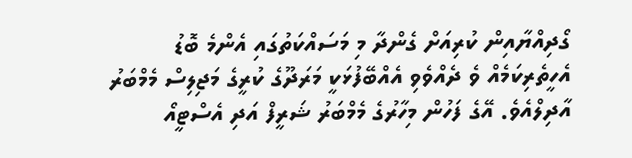ގޯދިއްޔާއިން ކުރިއަށް ގެންދާ މި މަސައްކަތުގައި އެންމެ ބޮޑު އެހީތެރިކަމެއް ވެ ދެއްވެވި އެއްބޭފުޅަކީ މަރަދޫގެ ކުރީގެ މަޖިލިސް މެމްބަރު އާދިލްއެވެ. އޭގެ ފަހުން މިހާރުގެ މެމްބަރު ޝަރީފް އަދި އެސްޓީއޯ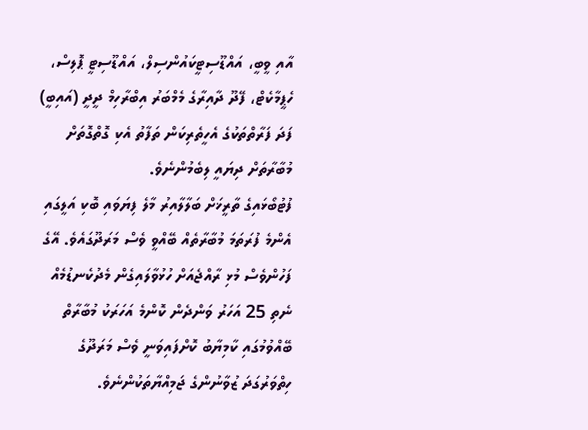އާއި ވީބީ، އައްޑޫސިޓީކައުންސިލް، އައްޑޫސިޓީ ޕޮލިސް، ހެޕީމާކެޓް، ފޭދޫ ދާއިރާގެ މެމްބަރު އިބްރާހިމް ދީދީ (އައިބީ) ފަދަ ފަރާތްތަކުގެ އެހީތެރިކަން ތަފާތު އެކި ގޮތްގޮތަށް މުބާރާތަށް ދިޔައީ ލިބެމުންނެވެ.
ފުޓުބޯޅައިގެ ތާރީޚަށް ބަލާލާއިރު މާލެ ފިޔަވައި ބޮކި އަލީގައި އެންމެ ފުރަތަމަ މުބާރާތެއް ބޭއްވީ ވެސް މަރަދޫގައެވެ. އޭގެ ފަހުންވެސް މުޅި ރާއްޖެއަށް ހުޅުވާލައިގެން މެދުކެނޑުމެއް ނެތި 25 އަހަރު ވަންދެން ކޮންމެ އަހަރަކު މުބާރާތް ބޭއްވުމުގައި ކާމިޔާބު ކޮށްފައިވަނީ ވެސް މަރަދޫގެ ހިތްވަރުގަދަ ޒުވާނުންގެ ޖަމިއްޔާތަކުންނެވެ.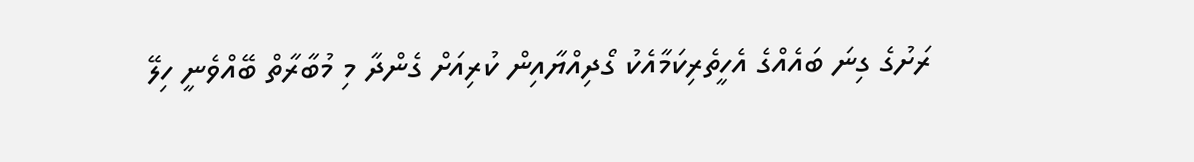ރަށުގެ ގިނަ ބައެއްގެ އެހީތެރިކަމާއެކު ގޯދިއްޔާއިން ކުރިއަށް ގެންދާ މި މުބާރާތް ބޭއްވެނީ ހިލޭ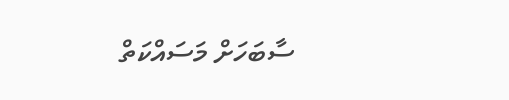ސާބަހަށް މަސައްކަތް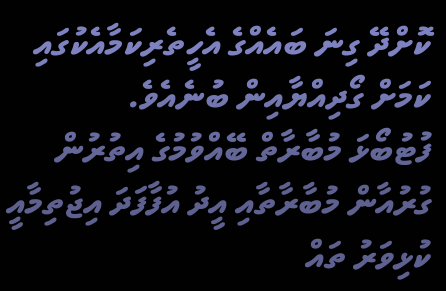ކޮށްދޭ ގިނަ ބައެއްގެ އެހީތެރިކަމާއެކުގައި ކަމަށް ގޯދިއްޔާއިން ބުނެއެވެ.
ފުޓުބޯޅަ މުބާރާތް ބޭއްވުމުގެ އިތުރުން ގުރުއާން މުބާރާތާއި އީދު އުފާފަދަ އިޖުތިމާއީ ކުޅިވަރު ތައް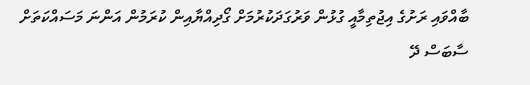ބާއްވައި ރަށުގެ އިޖުތިމާއީ ގުޅުން ވަރުގަދަކުރުމަށް ގޯދިއްޔާއިން ކުރަމުން އަންނަ މަސައްކަތަށް ސާބަސް ދޭ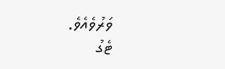ވަރުވެއެވެ.
ޓެގު